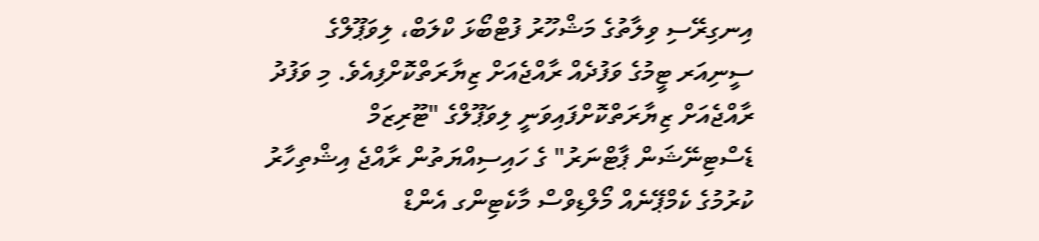އިނގިރޭސި ވިލާތުގެ މަޝްހޫރު ފުޓްބޯޅަ ކްލަބް، ލިވަޕޫލްގެ ސީނިއަރ ޓީމުގެ ވަފުދެއް ރާއްޖެއަށް ޒިޔާރަތްކޮށްފިއެވެ. މި ވަފުދު ރާއްޖެއަށް ޒިޔާރަތްކޮށްފައިވަނީ ލިވަޕޫލްގެ "ޓޫރިޒަމް ޑެސްޓިނޭޝަން ޕާޓްނަރު" ގެ ހައިސިއްޔަތުން ރާއްޖެ އިޝްތިހާރު ކުރުމުގެ ކެމްޕޭނެއް މޯލްޑިވްސް މާކެޓިންގ އެންޑް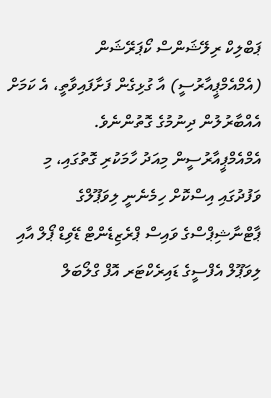ޕަބްލިކް ރިލޭޝަންސް ކޯޕަރޭޝަން (އެމްއެމްޕީއާރުސީ) އާ ގުޅިގެން ފަށާފައިވާތީ، އެ ކަމަށް އެއްބާރުލުން ދިނުމުގެ ގޮތުންނެވެ.
އެމްއެމްޕީއާރުސީން މިއަދު ހާމަކުރި ގޮތުގައި، މި ވަފުދުގައި އިސްކޮށް ހިމެނެނީ ލިވަޕޫލްގެ ޕާޓްނާޝިޕްސްގެ ވައިސް ޕްރެޒިޑެންޓް ޑޭވިޑް ޕޯލް އާއި ލިވަޕޫލް އެފްސީގެ ޑައިރެކްޓަރ އޮފް ގްލޯބަލް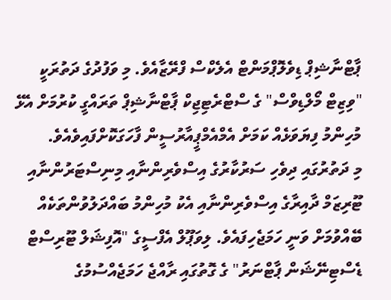ޕާޓްނާޝިޕް ޑިވެލޮޕްމަންޓް އެލެކްސް ފްރޭޒާއެވެ. މި ވަފުދުގެ ދަތުރަކީ "ވިޒިޓް މޯލްޑިވްސް" ގެ ސްޓްރެޓިޖިކް ޕާޓްނާޝިޕް ތަރައްގީ ކުރުމަށް އެޅޭ މުހިންމު ފިޔަވަޅެއް ކަމަށް އެމްއެމްޕީއާރުސީން ފާހަގަކޮށްފައިވެއެވެ.
މި ދަތުރުގައި ދިވެހި ސަރުކާރުގެ އިސްވެރިންނާއި މިނިސްޓަރުންނާއި ޓޫރިޒަމް ދާއިރާގެ އިސްވެރިންނާއި އެކު މުހިންމު ބައްދަލުވުންތަކެއް ބޭއްވުމަށް ވަނީ ހަމަޖެހިފައެވެ. ލިވަޕޫލް އެފްސީގެ "އޮފިޝަލް ޓޫރިސްޓް ޑެސްޓިނޭޝަން ޕާޓްނަރު" ގެ ގޮތުގައި ރާއްޖެ ހަމަޖެއްސުމުގެ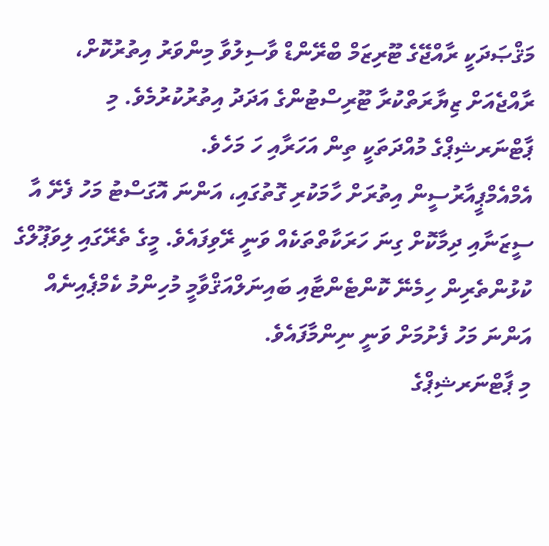މަޤްޞަދަކީ ރާއްޖޭގެ ޓޫރިޒަމް ބްރޭންޑް ވާސިލުވާ މިންވަރު އިތުރުކޮށް، ރާއްޖެއަށް ޒިޔާރަތްކުރާ ޓޫރިސްޓުންގެ އަދަދު އިތުރުކުރުމެވެ. މި ޕާޓްނަރޝިޕްގެ މުއްދަތަކީ ތިން އަހަރާއި ހަ މަހެވެ.
އެމްއެމްޕީއާރުސީން އިތުރަށް ހާމަކުރި ގޮތުގައި، އަންނަ އޮގަސްޓު މަހު ފެށޭ އާ ސީޒަނާއި ދިމާކޮށް ގިނަ ހަރަކާތްތަކެއް ވަނީ ރޭވިފައެވެ. މީގެ ތެރޭގައި ލިވަޕޫލްގެ ކުޅުންތެރިން ހިމެނޭ ކޮންޓެންޓާއި ބައިނަލްއަޤްވާމީ މުހިންމު ކެމްޕެއިނެއް އަންނަ މަހު ފެށުމަށް ވަނީ ނިންމާފައެވެ.
މި ޕާޓްނަރޝިޕްގެ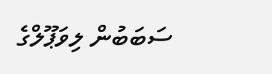ސަބަބުން ލިވަޕޫލްގެ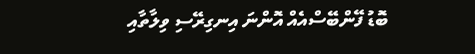ބޮޑު ފޭންބޭސްއެއް އޮންނަ އިނގިރޭސި ވިލާތާއި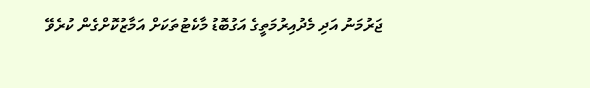ޖަރުމަނު އަދި މެދުއިރުމަތީގެ އަގުބޮޑު މާކެޓުތަކަށް އަމާޒުކޮށްގެން ކުރެވޭ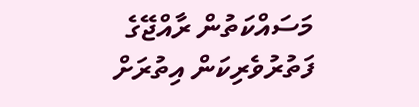މަސައްކަތުން ރާއްޖޭގެ ފަތުރުވެރިކަން އިތުރަށް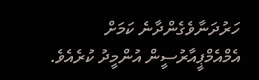ހަރުދަނާވެގެންދާނެ ކަމަށް އެމްއެމްޕީއާރުސީން އުންމީދު ކުރެއެވެ.